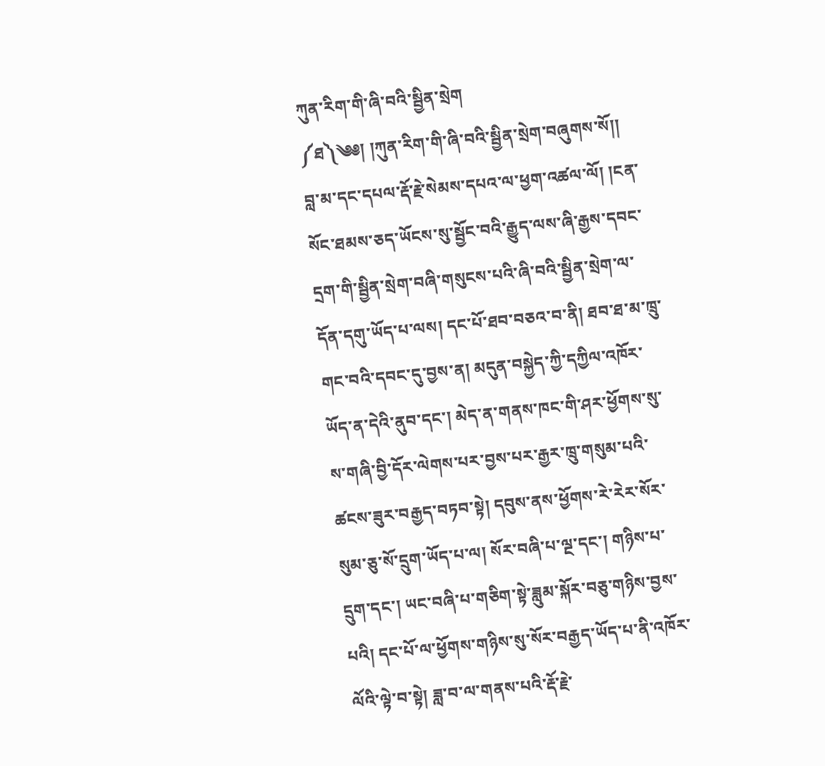ཀུན་རིག་གི་ཞི་བའི་སྦྱིན་སྲེག
༼ཐ༽༄༅། །ཀུན་རིག་གི་ཞི་བའི་སྦྱིན་སྲེག་བཞུགས་སོ།།
བླ་མ་དང་དཔལ་རྡོ་རྗེ་སེམས་དཔའ་ལ་ཕྱག་འཚལ་ལོ། །ངན་སོང་ཐམས་ཅད་ཡོངས་སུ་སྦྱོང་བའི་རྒྱུད་ལས་ཞི་རྒྱས་དབང་དྲག་གི་སྦྱིན་སྲེག་བཞི་གསུངས་པའི་ཞི་བའི་སྦྱིན་སྲེག་ལ་དོན་དགུ་ཡོད་པ་ལས། དང་པོ་ཐབ་བཅའ་བ་ནི། ཐབ་ཐ་མ་ཁྲུ་གང་བའི་དབང་དུ་བྱས་ན། མདུན་བསྐྱེད་ཀྱི་དཀྱིལ་འཁོར་ཡོད་ན་དེའི་ནུབ་དང་། མེད་ན་གནས་ཁང་གི་ཤར་ཕྱོགས་སུ་ས་གཞི་བྱི་དོར་ལེགས་པར་བྱས་པར་རྒྱར་ཁྲུ་གསུམ་པའི་ཚངས་ཟུར་བརྒྱད་བཏབ་སྟེ། དབུས་ནས་ཕྱོགས་རེ་རེར་སོར་སུམ་ཅུ་སོ་དྲུག་ཡོད་པ་ལ། སོར་བཞི་པ་ལྔ་དང་། གཉིས་པ་དྲུག་དང་། ཡང་བཞི་པ་གཅིག་སྟེ་ཟླུམ་སྐོར་བཅུ་གཉིས་བྱས་པའི། དང་པོ་ལ་ཕྱོགས་གཉིས་སུ་སོར་བརྒྱད་ཡོད་པ་ནི་འཁོར་ལོའི་ལྟེ་བ་སྟེ། ཟླ་བ་ལ་གནས་པའི་རྡོ་རྗེ་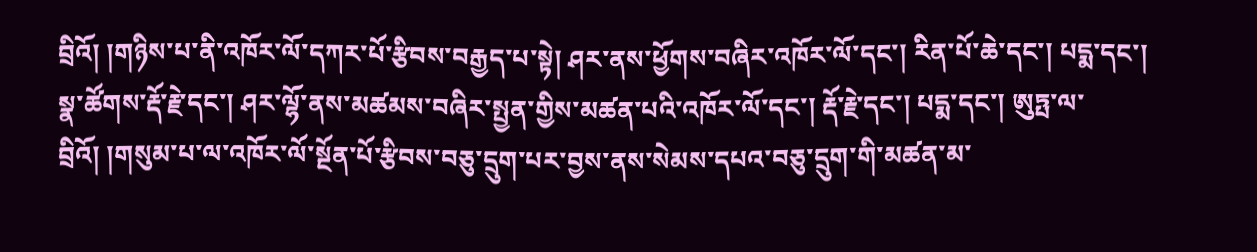བྲིའོ། །གཉིས་པ་ནི་འཁོར་ལོ་དཀར་པོ་རྩིབས་བརྒྱད་པ་སྟེ། ཤར་ནས་ཕྱོགས་བཞིར་འཁོར་ལོ་དང་། རིན་པོ་ཆེ་དང་། པདྨ་དང་། སྣ་ཚོགས་རྡོ་རྗེ་དང་། ཤར་ལྷོ་ནས་མཚམས་བཞིར་སྤྱན་གྱིས་མཚན་པའི་འཁོར་ལོ་དང་། རྡོ་རྗེ་དང་། པདྨ་དང་། ཨུཏྤ་ལ་བྲིའོ། །གསུམ་པ་ལ་འཁོར་ལོ་སྔོན་པོ་རྩིབས་བཅུ་དྲུག་པར་བྱས་ནས་སེམས་དཔའ་བཅུ་དྲུག་གི་མཚན་མ་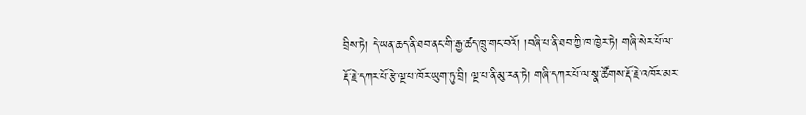བྲིས་ཏེ། དེ་ཡན་ཆད་ནི་ཐབ་ནང་གི་རྒྱ་ཚད་ཁྲུ་གང་བའོ། །བཞི་པ་ནི་ཐབ་ཀྱི་ཁ་ཁྱེར་ཏེ། གཞི་སེར་པོ་ལ་རྡོ་རྗེ་དཀར་པོ་རྩེ་ལྔ་པ་ཁོར་ཡུག་ཏུ་བྲི། ལྔ་པ་ནི་མུ་རན་ཏེ། གཞི་དཀར་པོ་ལ་སྣ་ཚོགས་རྡོ་རྗེ་འཁོར་མར་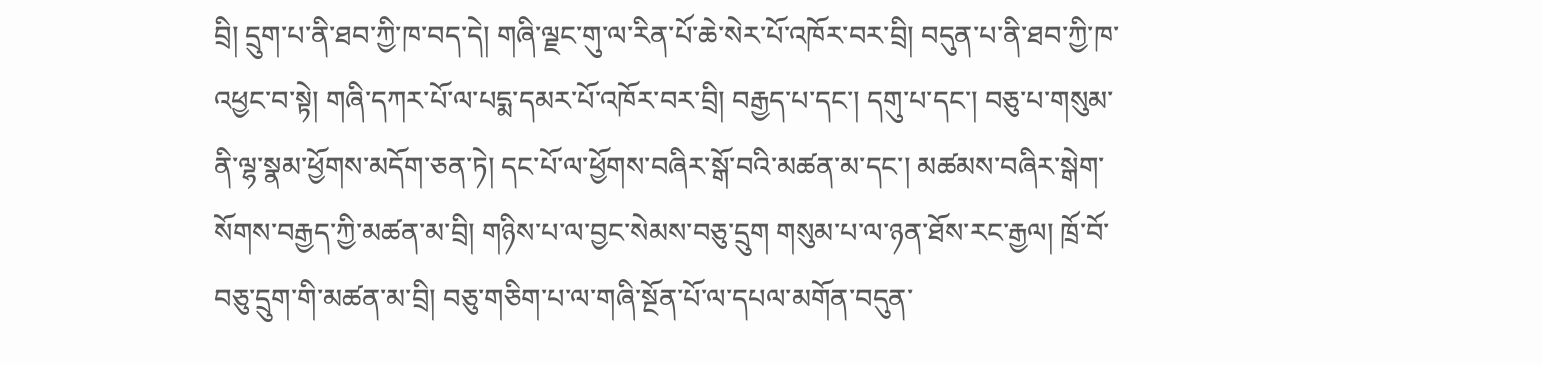བྲི། དྲུག་པ་ནི་ཐབ་ཀྱི་ཁ་བད་དེ། གཞི་ལྗང་གུ་ལ་རིན་པོ་ཆེ་སེར་པོ་འཁོར་བར་བྲི། བདུན་པ་ནི་ཐབ་ཀྱི་ཁ་འཕྱང་བ་སྟེ། གཞི་དཀར་པོ་ལ་པདྨ་དམར་པོ་འཁོར་བར་བྲི། བརྒྱད་པ་དང་། དགུ་པ་དང་། བཅུ་པ་གསུམ་ནི་ལྷ་སྣམ་ཕྱོགས་མདོག་ཅན་ཏེ། དང་པོ་ལ་ཕྱོགས་བཞིར་སྒོ་བའི་མཚན་མ་དང་། མཚམས་བཞིར་སྒེག་སོགས་བརྒྱད་ཀྱི་མཚན་མ་བྲི། གཉིས་པ་ལ་བྱང་སེམས་བཅུ་དྲུག གསུམ་པ་ལ་ཉན་ཐོས་རང་རྒྱལ། ཁྲོ་བོ་བཅུ་དྲུག་གི་མཚན་མ་བྲི། བཅུ་གཅིག་པ་ལ་གཞི་སྔོན་པོ་ལ་དཔལ་མགོན་བདུན་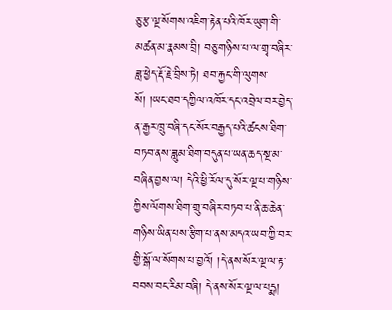ཅུ་རྩ་ལྔ་སོགས་འཇིག་རྟེན་པའི་ཁོར་ཡུག་གི་མཚན་མ་རྣམས་བྲི། བཅུ་གཉིས་པ་ལ་གྲྭ་བཞིར་ཟླ་ཕྱེད་རྡོ་རྗེ་བྲིས་ཏེ། ཐབ་རྐྱང་གི་ལུགས་སོ། །ཡང་ཐབ་དཀྱིལ་འཁོར་དང་འབྲེལ་བར་བྱེད་ན་རྒྱར་ཁྲུ་བཞི་དང་སོར་བརྒྱད་པའི་ཚངས་ཐིག་བཏབ་ནས་ཟླུམ་ཐིག་བདུན་པ་ཡན་ཆད་སྔ་མ་བཞིན་བྱས་ལ། དེའི་ཕྱི་རོལ་དུ་སོར་ལྔ་པ་གཉིས་ཀྱིས་ལོགས་ཐིག་གྲུ་བཞིར་བཏབ་པ་ནི་ཆ་ཆེན་གཉིས་ཡིན་པས་རྩིག་པ་ནས་མདའ་ཡབ་ཀྱི་བར་གྱི་སྒོ་ལ་སོགས་པ་བྱའོ། །དེ་ནས་སོར་ལྔ་ལ་རྟ་བབས་བང་རིམ་བཞི། དེ་ནས་སོར་ལྔ་ལ་པདྨ།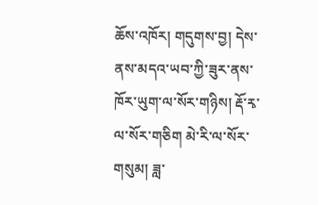ཆོས་འཁོར། གདུགས་བྱ། དེས་ནས་མདའ་ཡབ་ཀྱི་ཟུར་ནས་ཁོར་ཡུག་ལ་སོར་གཉིས། རྡོ་རྭ་ལ་སོར་གཅིག མེ་རི་ལ་སོར་གསུམ། ཟླ་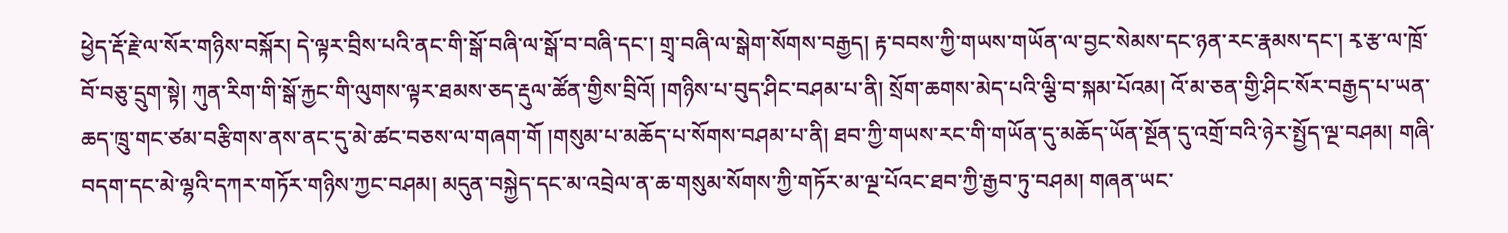ཕྱེད་རྡོ་རྗེ་ལ་སོར་གཉིས་བསྐོར། དེ་ལྟར་བྲིས་པའི་ནང་གི་སྒོ་བཞི་ལ་སྒོ་བ་བཞི་དང་། གྲྭ་བཞི་ལ་སྒེག་སོགས་བརྒྱད། རྟ་བབས་ཀྱི་གཡས་གཡོན་ལ་བྱང་སེམས་དང་ཉན་རང་རྣམས་དང་། རྭ་རྩ་ལ་ཁྲོ་བོ་བཅུ་དྲུག་སྟེ། ཀུན་རིག་གི་སྒོ་རྐྱང་གི་ལུགས་ལྟར་ཐམས་ཅད་རྡུལ་ཚོན་གྱིས་བྲིའོ། །གཉིས་པ་བུད་ཤིང་བཤམ་པ་ནི། སྲོག་ཆགས་མེད་པའི་ལྕི་བ་སྐམ་པོའམ། འོ་མ་ཅན་གྱི་ཤིང་སོར་བརྒྱད་པ་ཡན་ཆད་ཁྲུ་གང་ཙམ་བརྩིགས་ནས་ནང་དུ་མེ་ཚང་བཅས་ལ་གཞག་གོ །གསུམ་པ་མཆོད་པ་སོགས་བཤམ་པ་ནི། ཐབ་ཀྱི་གཡས་རང་གི་གཡོན་དུ་མཆོད་ཡོན་སྔོན་དུ་འགྲོ་བའི་ཉེར་སྤྱོད་ལྔ་བཤམ། གཞི་བདག་དང་མེ་ལྷའི་དཀར་གཏོར་གཉིས་ཀྱང་བཤམ། མདུན་བསྐྱེད་དང་མ་འབྲེལ་ན་ཆ་གསུམ་སོགས་ཀྱི་གཏོར་མ་ལྔ་པོའང་ཐབ་ཀྱི་རྒྱབ་ཏུ་བཤམ། གཞན་ཡང་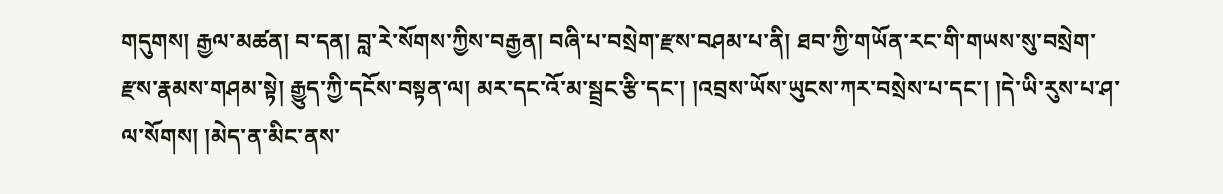གདུགས། རྒྱལ་མཚན། བ་དན། བླ་རེ་སོགས་ཀྱིས་བརྒྱན། བཞི་པ་བསྲེག་རྫས་བཤམ་པ་ནི། ཐབ་ཀྱི་གཡོན་རང་གི་གཡས་སུ་བསྲེག་རྫས་རྣམས་གཤམ་སྟེ། རྒྱུད་ཀྱི་དངོས་བསྟན་ལ། མར་དང་འོ་མ་སྦྲང་རྩི་དང་། །འབྲས་ཡོས་ཡུངས་ཀར་བསྲེས་པ་དང་། །དེ་ཡི་རུས་པ་ཤ་ལ་སོགས། །མེད་ན་མིང་ནས་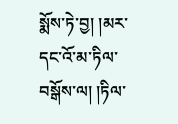སྨོས་ཏེ་བྱ། །མར་དང་འོ་མ་ཏིལ་བསྒོས་ལ། །ཏིལ་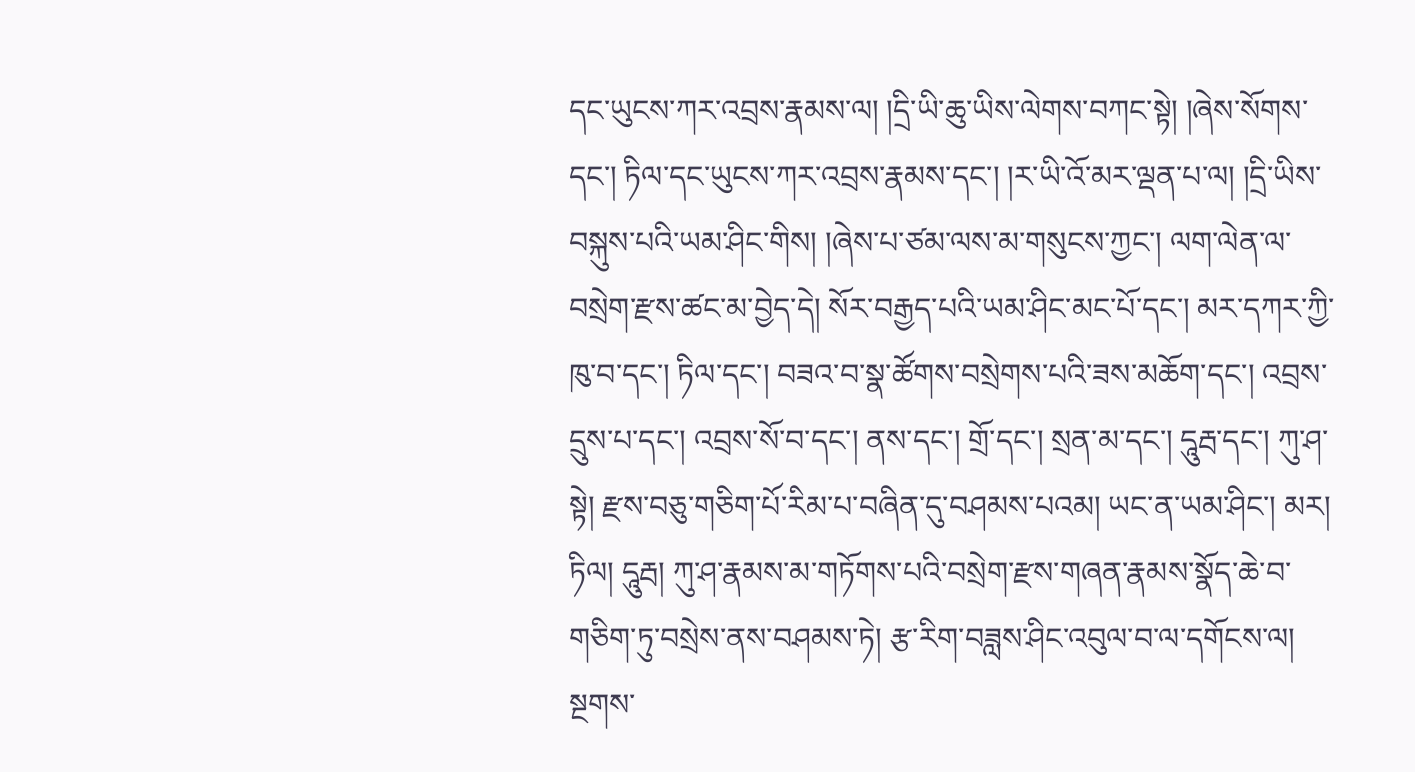དང་ཡུངས་ཀར་འབྲས་རྣམས་ལ། །དྲི་ཡི་ཆུ་ཡིས་ལེགས་བཀང་སྟེ། །ཞེས་སོགས་དང་། ཏིལ་དང་ཡུངས་ཀར་འབྲས་རྣམས་དང་། །ར་ཡི་འོ་མར་ལྡན་པ་ལ། །དྲི་ཡིས་བསྐུས་པའི་ཡམ་ཤིང་གིས། །ཞེས་པ་ཙམ་ལས་མ་གསུངས་ཀྱང་། ལག་ལེན་ལ་བསྲེག་རྫས་ཚང་མ་བྱེད་དེ། སོར་བརྒྱད་པའི་ཡམ་ཤིང་མང་པོ་དང་། མར་དཀར་ཀྱི་ཁུ་བ་དང་། ཏིལ་དང་། བཟའ་བ་སྣ་ཚོགས་བསྲེགས་པའི་ཟས་མཆོག་དང་། འབྲས་དྲུས་པ་དང་། འབྲས་སོ་བ་དང་། ནས་དང་། གྲོ་དང་། སྲན་མ་དང་། དཱུརྦ་དང་། ཀུ་ཤ་སྟེ། རྫས་བཅུ་གཅིག་པོ་རིམ་པ་བཞིན་དུ་བཤམས་པའམ། ཡང་ན་ཡམ་ཤིང་། མར། ཏིལ། དཱུརྦ། ཀུ་ཤ་རྣམས་མ་གཏོགས་པའི་བསྲེག་རྫས་གཞན་རྣམས་སྣོད་ཆེ་བ་གཅིག་ཏུ་བསྲེས་ནས་བཤམས་ཏེ། རྩ་རིག་བཟླས་ཤིང་འབུལ་བ་ལ་དགོངས་ལ། སྔགས་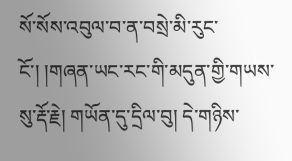སོ་སོས་འབུལ་བ་ན་བསྲེ་མི་རུང་ངོ་། །གཞན་ཡང་རང་གི་མདུན་གྱི་གཡས་སུ་རྡོ་རྗེ། གཡོན་དུ་དྲིལ་བུ། དེ་གཉིས་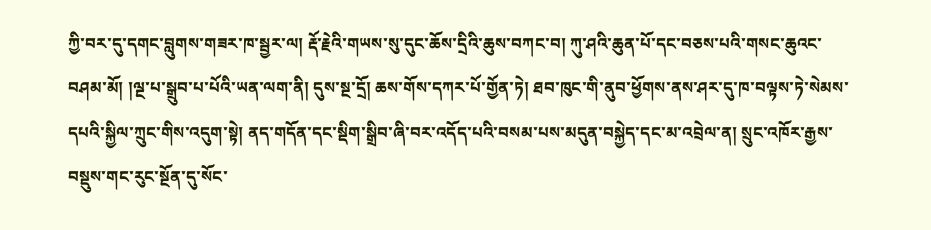ཀྱི་བར་དུ་དགང་བླུགས་གཟར་ཁ་སྦྱར་ལ། རྡོ་རྗེའི་གཡས་སུ་དུང་ཆོས་དྲིའི་ཆུས་བཀང་བ། ཀུ་ཤའི་ཆུན་པོ་དང་བཅས་པའི་གསང་ཆུའང་བཤམ་མོ། །ལྔ་པ་སྒྲུབ་པ་པོའི་ཡན་ལག་ནི། དུས་སྔ་དྲོ། ཆས་གོས་དཀར་པོ་གྱོན་ཏེ། ཐབ་ཁུང་གི་ནུབ་ཕྱོགས་ནས་ཤར་དུ་ཁ་བལྟས་ཏེ་སེམས་དཔའི་སྐྱིལ་ཀྲུང་གིས་འདུག་སྟེ། ནད་གདོན་དང་སྡིག་སྒྲིབ་ཞི་བར་འདོད་པའི་བསམ་པས་མདུན་བསྐྱེད་དང་མ་འབྲེལ་ན། སྲུང་འཁོར་རྒྱས་བསྡུས་གང་རུང་སྔོན་དུ་སོང་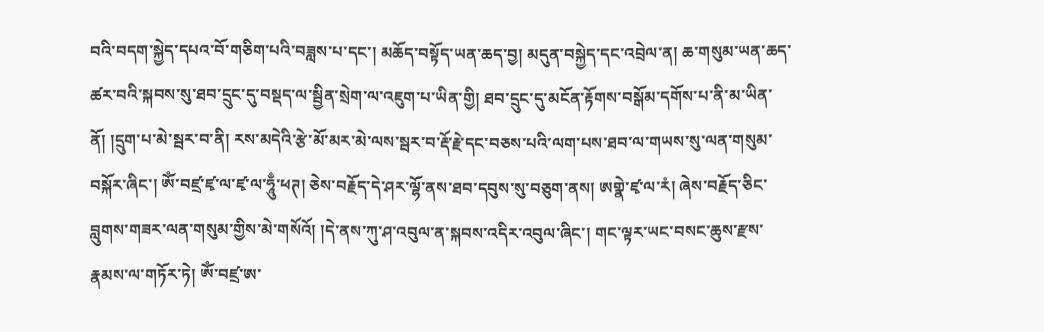བའི་བདག་སྐྱེད་དཔའ་བོ་གཅིག་པའི་བཟླས་པ་དང་། མཆོད་བསྟོད་ཡན་ཆད་བྱ། མདུན་བསྐྱེད་དང་འབྲེལ་ན། ཆ་གསུམ་ཡན་ཆད་ཚར་བའི་སྐབས་སུ་ཐབ་དྲུང་དུ་བསྡད་ལ་སྦྱིན་སྲེག་ལ་འཇུག་པ་ཡིན་གྱི། ཐབ་དྲུང་དུ་མངོན་རྟོགས་བསྒོམ་དགོས་པ་ནི་མ་ཡིན་ནོ། །དྲུག་པ་མེ་སྦར་བ་ནི། རས་མདེའི་རྩེ་མོ་མར་མེ་ལས་སྦར་བ་རྡོ་རྗེ་དང་བཅས་པའི་ལག་པས་ཐབ་ལ་གཡས་སུ་ལན་གསུམ་བསྐོར་ཞིང་། ཨོཾ་བཛྲ་ཛྭ་ལ་ཛྭ་ལ་ཧཱུྃ་ཕཊ། ཅེས་བརྗོད་དེ་ཤར་ལྷོ་ནས་ཐབ་དབུས་སུ་བཅུག་ནས། ཨགྣེ་ཛྭ་ལ་རཾ། ཞེས་བརྗོད་ཅིང་བླུགས་གཟར་ལན་གསུམ་གྱིས་མེ་གསོའོ། །དེ་ནས་ཀུ་ཤ་འབུལ་ན་སྐབས་འདིར་འབུལ་ཞིང་། གང་ལྟར་ཡང་བསང་ཆུས་རྫས་རྣམས་ལ་གཏོར་ཏེ། ཨོཾ་བཛྲ་ཨ་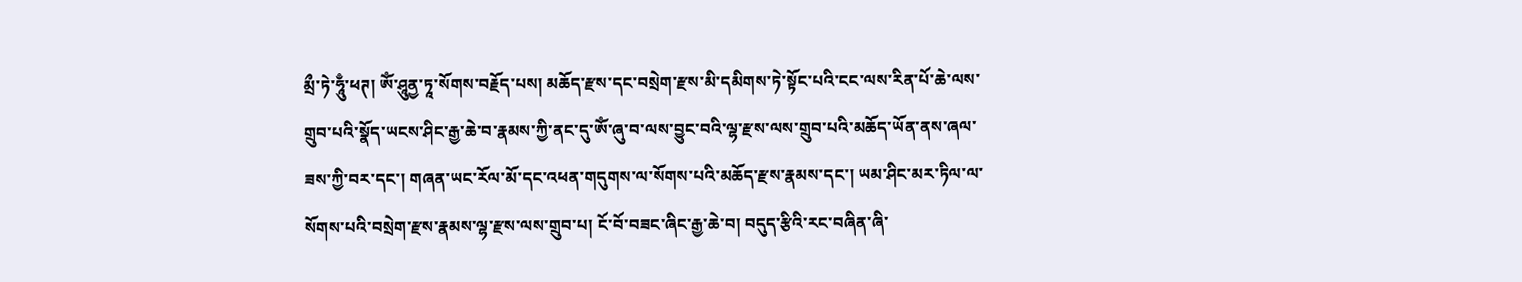མྲྀ་ཏེ་ཧཱུྃ་ཕཊ། ཨོཾ་ཤཱུནྱ་ཏཱ་སོགས་བརྗོད་པས། མཆོད་རྫས་དང་བསྲེག་རྫས་མི་དམིགས་ཏེ་སྟོང་པའི་ངང་ལས་རིན་པོ་ཆེ་ལས་གྲུབ་པའི་སྣོད་ཡངས་ཤིང་རྒྱ་ཆེ་བ་རྣམས་ཀྱི་ནང་དུ་ཨོཾ་ཞུ་བ་ལས་བྱུང་བའི་ལྷ་རྫས་ལས་གྲུབ་པའི་མཆོད་ཡོན་ནས་ཞལ་ཟས་ཀྱི་བར་དང་། གཞན་ཡང་རོལ་མོ་དང་འཕན་གདུགས་ལ་སོགས་པའི་མཆོད་རྫས་རྣམས་དང་། ཡམ་ཤིང་མར་ཏིལ་ལ་སོགས་པའི་བསྲེག་རྫས་རྣམས་ལྷ་རྫས་ལས་གྲུབ་པ། ངོ་བོ་བཟང་ཞིང་རྒྱ་ཆེ་བ། བདུད་རྩིའི་རང་བཞིན་ཞི་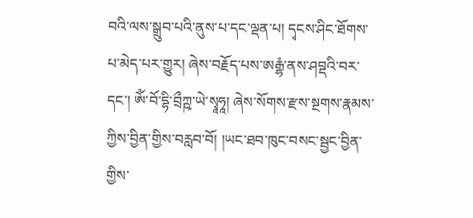བའི་ལས་སྒྲུབ་པའི་ནུས་པ་དང་ལྡན་པ། དྭངས་ཤིང་ཐོགས་པ་མེད་པར་གྱུར། ཞེས་བརྗོད་པས་ཨརྒྷཾ་ནས་ཤབྡའི་བར་དང་། ཨོཾ་བོ་དྷི་བྲྀཀྵ་ཡེ་སྭཱཧཱ། ཞེས་སོགས་རྫས་སྔགས་རྣམས་ཀྱིས་བྱིན་གྱིས་བརླབ་བོ། །ཡང་ཐབ་ཁུང་བསང་སྦྱང་བྱིན་གྱིས་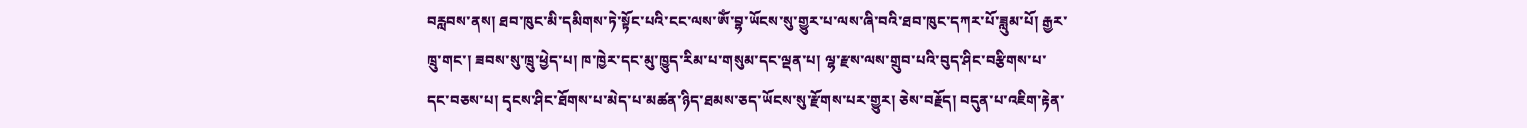བརླབས་ནས། ཐབ་ཁུང་མི་དམིགས་ཏེ་སྟོང་པའི་ངང་ལས་ཨོཾ་བྷ་ཡོངས་སུ་གྱུར་པ་ལས་ཞི་བའི་ཐབ་ཁུང་དཀར་པོ་ཟླུམ་པོ། རྒྱར་ཁྲུ་གང་། ཟབས་སུ་ཁྲུ་ཕྱེད་པ། ཁ་ཁྱེར་དང་མུ་ཁྱུད་རིམ་པ་གསུམ་དང་ལྡན་པ། ལྷ་རྫས་ལས་གྲུབ་པའི་བུད་ཤིང་བརྩིགས་པ་དང་བཅས་པ། དྭངས་ཤིང་ཐོགས་པ་མེད་པ་མཚན་ཉིད་ཐམས་ཅད་ཡོངས་སུ་རྫོགས་པར་གྱུར། ཅེས་བརྗོད། བདུན་པ་འཇིག་རྟེན་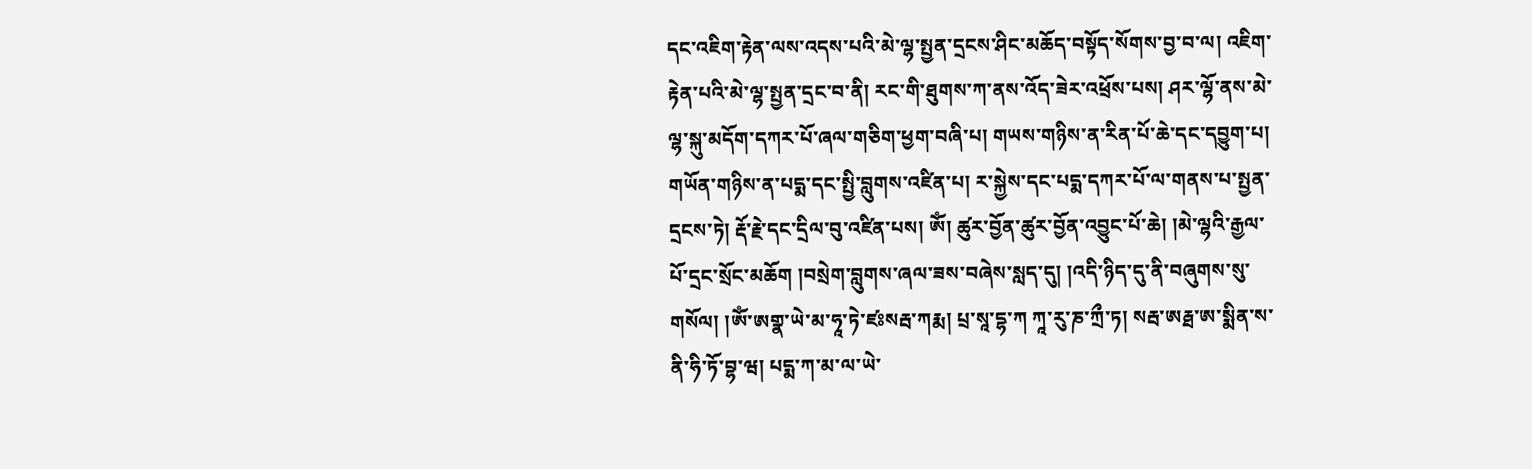དང་འཇིག་རྟེན་ལས་འདས་པའི་མེ་ལྷ་སྤྱན་དྲངས་ཤིང་མཆོད་བསྟོད་སོགས་བྱ་བ་ལ། འཇིག་རྟེན་པའི་མེ་ལྷ་སྤྱན་དྲང་བ་ནི། རང་གི་ཐུགས་ཀ་ནས་འོད་ཟེར་འཕྲོས་པས། ཤར་ལྷོ་ནས་མེ་ལྷ་སྐུ་མདོག་དཀར་པོ་ཞལ་གཅིག་ཕྱག་བཞི་པ། གཡས་གཉིས་ན་རིན་པོ་ཆེ་དང་དབྱུག་པ། གཡོན་གཉིས་ན་པདྨ་དང་སྤྱི་བླུགས་འཛིན་པ། ར་སྐྱེས་དང་པདྨ་དཀར་པོ་ལ་གནས་པ་སྤྱན་དྲངས་ཏེ། རྡོ་རྗེ་དང་དྲིལ་བུ་འཛིན་པས། ཨོཾ། ཚུར་བྱོན་ཚུར་བྱོན་འབྱུང་པོ་ཆེ། །མེ་ལྷའི་རྒྱལ་པོ་དྲང་སྲོང་མཆོག །བསྲེག་བླུགས་ཞལ་ཟས་བཞེས་སླད་དུ། །འདི་ཉིད་དུ་ནི་བཞུགས་སུ་གསོལ། །ཨོཾ་ཨགྣ་ཡེ་མ་ཧཱ་ཏེ་ཛཿསརྦ་ཀརྨ། པྲ་སཱ་དྷ་ཀ ཀཱ་རུ་ཎ་ཀྲྀ་ཏ། སརྦ་ཨརྠ་ཨ་སྨིན་ས་ནི་ཧི་ཏོ་བྷ་ཝ། པདྨ་ཀ་མ་ལ་ཡེ་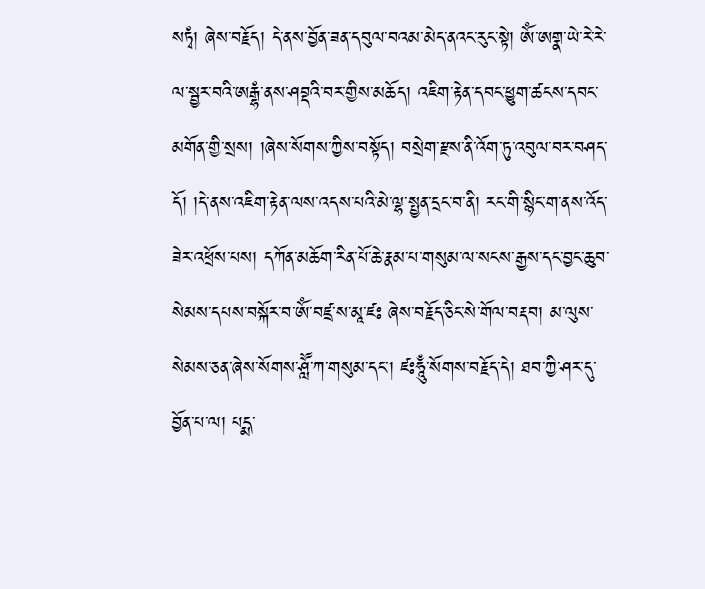སཏྭཾ། ཞེས་བརྗོད། དེ་ནས་བྱོན་ཟན་དབུལ་བའམ་མེད་ནའང་རུང་སྟེ། ཨོཾ་ཨགྣ་ཡེ་རེ་རེ་ལ་སྦྱར་བའི་ཨརྒྷཾ་ནས་ཤབྡའི་བར་གྱིས་མཆོད། འཇིག་རྟེན་དབང་ཕྱུག་ཚངས་དབང་མགོན་གྱི་སྲས། །ཞེས་སོགས་ཀྱིས་བསྟོད། བསྲེག་རྫས་ནི་འོག་ཏུ་འབུལ་བར་བཤད་དོ། །དེ་ནས་འཇིག་རྟེན་ལས་འདས་པའི་མེ་ལྷ་སྤྱན་དྲང་བ་ནི། རང་གི་སྙིང་ག་ནས་འོད་ཟེར་འཕྲོས་པས། དཀོན་མཆོག་རིན་པོ་ཆེ་རྣམ་པ་གསུམ་ལ་སངས་རྒྱས་དང་བྱང་ཆུབ་སེམས་དཔས་བསྐོར་བ་ཨོཾ་བཛྲ་ས་མཱ་ཛཿ ཞེས་བརྗོད་ཅིང་སེ་གོལ་བརྡབ། མ་ལུས་སེམས་ཅན་ཞེས་སོགས་ཤླཽ་ཀ་གསུམ་དང་། ཛཿཧཱུྃ་སོགས་བརྗོད་དེ། ཐབ་ཀྱི་ཤར་དུ་བྱོན་པ་ལ། པདྨ་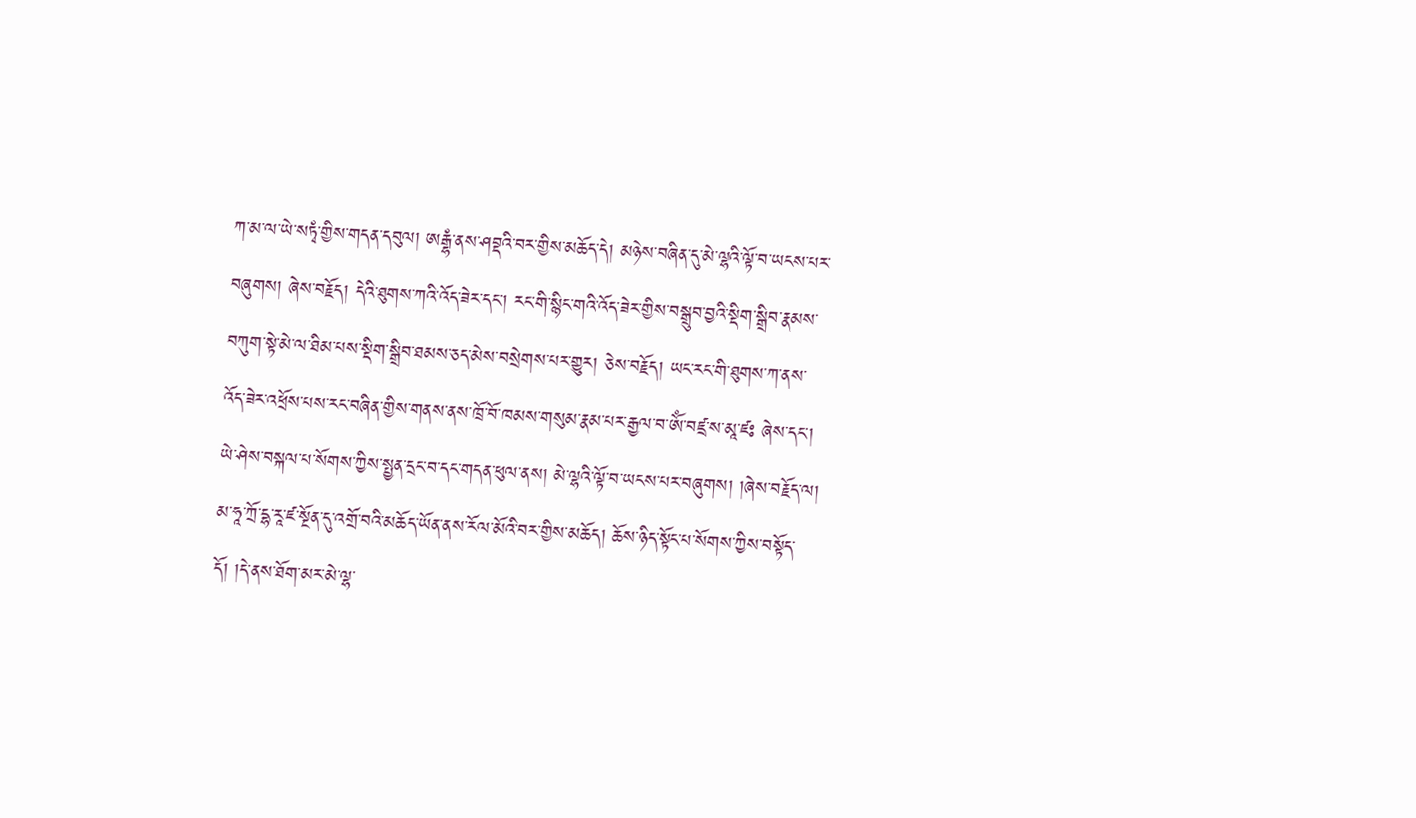ཀ་མ་ལ་ཡེ་སཏྭཾ་གྱིས་གདན་དབུལ། ཨརྒྷཾ་ནས་ཤབྡའི་བར་གྱིས་མཆོད་དེ། མཉེས་བཞིན་དུ་མེ་ལྷའི་ལྟོ་བ་ཡངས་པར་བཞུགས། ཞེས་བརྗོད། དེའི་ཐུགས་ཀའི་འོད་ཟེར་དང་། རང་གི་སྙིང་གའི་འོད་ཟེར་གྱིས་བསྒྲུབ་བྱའི་སྡིག་སྒྲིབ་རྣམས་བཀུག་སྟེ་མེ་ལ་ཐིམ་པས་སྡིག་སྒྲིབ་ཐམས་ཅད་མེས་བསྲེགས་པར་གྱུར། ཅེས་བརྗོད། ཡང་རང་གི་ཐུགས་ཀ་ནས་འོད་ཟེར་འཕྲོས་པས་རང་བཞིན་གྱིས་གནས་ནས་ཁྲོ་བོ་ཁམས་གསུམ་རྣམ་པར་རྒྱལ་བ་ཨོཾ་བཛྲ་ས་མཱ་ཛཿ ཞེས་དང་། ཡེ་ཤེས་བསྐལ་པ་སོགས་ཀྱིས་སྤྱན་དྲང་བ་དང་གདན་ཕུལ་ནས། མེ་ལྷའི་ལྟོ་བ་ཡངས་པར་བཞུགས། །ཞེས་བརྗོད་ལ། མ་ཧཱ་ཀྲོ་དྷ་རཱ་ཛ་སྔོན་དུ་འགྲོ་བའི་མཆོད་ཡོན་ནས་རོལ་མོའི་བར་གྱིས་མཆོད། ཆོས་ཉིད་སྟོང་པ་སོགས་ཀྱིས་བསྟོད་དོ། །དེ་ནས་ཐོག་མར་མེ་ལྷ་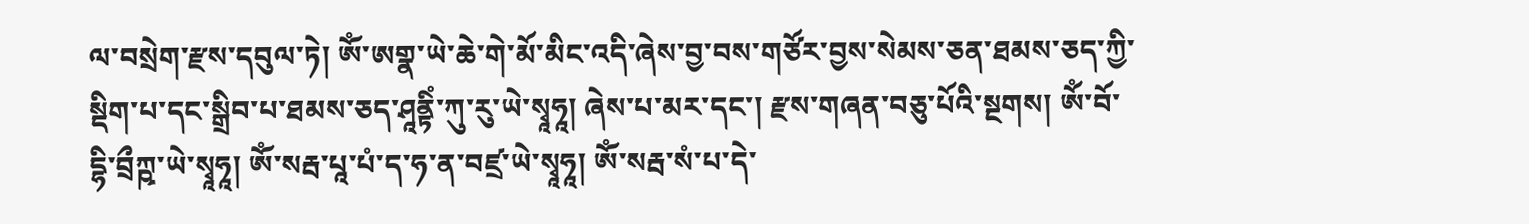ལ་བསྲེག་རྫས་དབུལ་ཏེ། ཨོཾ་ཨགྣ་ཡེ་ཆེ་གེ་མོ་མིང་འདི་ཞེས་བྱ་བས་གཙོར་བྱས་སེམས་ཅན་ཐམས་ཅད་ཀྱི་སྡིག་པ་དང་སྒྲིབ་པ་ཐམས་ཅད་ཤཱནྟིཾ་ཀུ་རུ་ཡེ་སྭཱཧཱ། ཞེས་པ་མར་དང་། རྫས་གཞན་བཅུ་པོའི་སྔགས། ཨོཾ་བོ་དྷི་བྲྀཀྵ་ཡེ་སྭཱཧཱ། ཨོཾ་སརྦ་པཱ་པཾ་ད་ཧ་ན་བཛྲ་ཡེ་སྭཱཧཱ། ཨོཾ་སརྦ་སཾ་པ་དེ་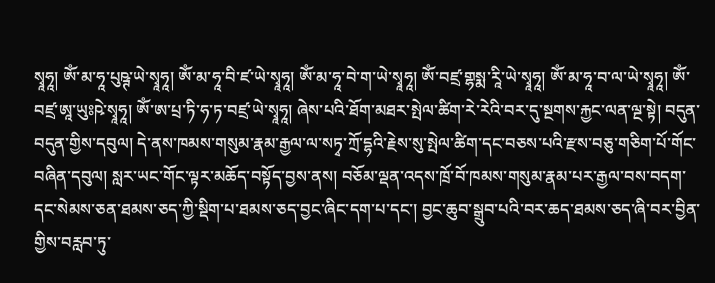སྭཱཧཱ། ཨོཾ་མ་ཧཱ་པུཥྚ་ཡེ་སྭཱཧཱ། ཨོཾ་མ་ཧཱ་བི་ཛ་ཡེ་སྭཱཧཱ། ཨོཾ་མ་ཧཱ་བེ་ག་ཡེ་སྭཱཧཱ། ཨོཾ་བཛྲ་གྷསྨ་རཱི་ཡེ་སྭཱཧཱ། ཨོཾ་མ་ཧཱ་བ་ལ་ཡེ་སྭཱཧཱ། ཨོཾ་བཛྲ་ཨཱ་ཡུཿཥེ་སྭཱཧཱ། ཨོཾ་ཨ་པྲ་ཏི་ཧ་ཏ་བཛྲ་ཡེ་སྭཱཧཱ། ཞེས་པའི་ཐོག་མཐར་སྤེལ་ཚིག་རེ་རེའི་བར་དུ་སྔགས་རྐྱང་ལན་ལྔ་སྟེ། བདུན་བདུན་གྱིས་དབུལ། དེ་ནས་ཁམས་གསུམ་རྣམ་རྒྱལ་ལ་སཏྭ་ཀྲོ་དྷའི་རྗེས་སུ་སྤེལ་ཚིག་དང་བཅས་པའི་རྫས་བཅུ་གཅིག་པོ་གོང་བཞིན་དབུལ། སླར་ཡང་གོང་ལྟར་མཆོད་བསྟོད་བྱས་ནས། བཅོམ་ལྡན་འདས་ཁྲོ་བོ་ཁམས་གསུམ་རྣམ་པར་རྒྱལ་བས་བདག་དང་སེམས་ཅན་ཐམས་ཅད་ཀྱི་སྡིག་པ་ཐམས་ཅད་བྱང་ཞིང་དག་པ་དང་། བྱང་ཆུབ་སྒྲུབ་པའི་བར་ཆད་ཐམས་ཅད་ཞི་བར་བྱིན་གྱིས་བརླབ་ཏུ་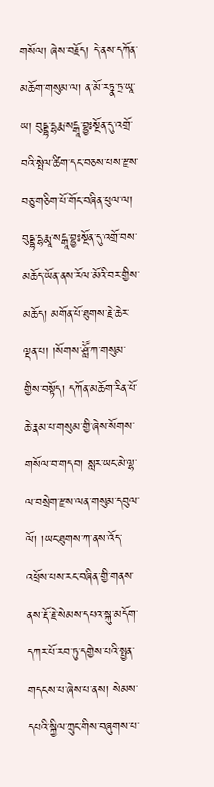གསོལ། ཞེས་བརྗོད། དེ་ནས་དཀོན་མཆོག་གསུམ་ལ། ན་མོ་རཏྣ་ཏྲ་ཡཱ་ཡ། བུདྡྷ་དྷརྨ་སངྒཱ་བྷྱཿསྔོན་དུ་འགྲོ་བའི་སྤེལ་ཚིག་དང་བཅས་པས་རྫས་བཅུ་གཅིག་པོ་གོང་བཞིན་ཕུལ་ལ། བུདྡྷ་དྷརྨཱ་སངྒཱ་བྷྱཿསྔོན་དུ་འགྲོ་བས་མཆོད་ཡོན་ནས་རོལ་མོའི་བར་གྱིས་མཆོད། མགོན་པོ་ཐུགས་རྗེ་ཆེར་ལྡན་པ། །སོགས་ཤླཽ་ཀ་གསུམ་གྱིས་བསྟོད། དཀོན་མཆོག་རིན་པོ་ཆེ་རྣམ་པ་གསུམ་གྱི་ཞེས་སོགས་གསོལ་བ་གདབ། སླར་ཡང་མེ་ལྷ་ལ་བསྲེག་རྫས་ལན་གསུམ་དབུལ་ལོ། །ཡང་ཐུགས་ཀ་ནས་འོད་འཕྲོས་པས་རང་བཞིན་གྱི་གནས་ནས་རྡོ་རྗེ་སེམས་དཔའ་སྐུ་མདོག་དཀར་པོ་རབ་ཏུ་དགྱེས་པའི་སྤྱན་གདངས་པ་ཞེས་པ་ནས། སེམས་དཔའི་སྐྱིལ་ཀྲུང་གིས་བཞུགས་པ་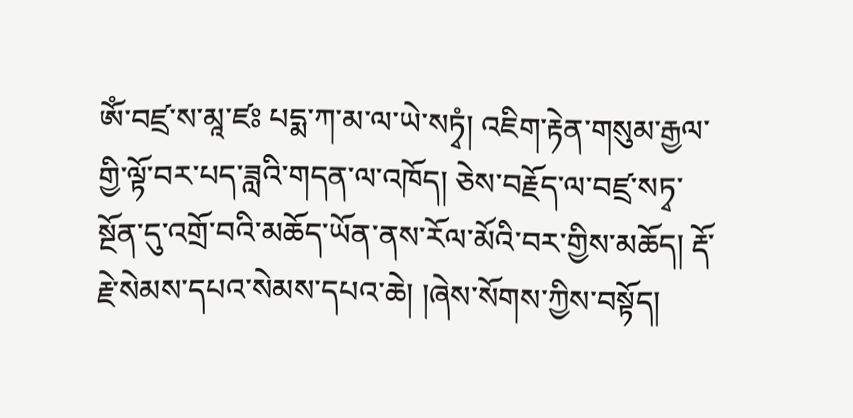ཨོཾ་བཛྲ་ས་མཱ་ཛཿ པདྨ་ཀ་མ་ལ་ཡེ་སཏྭཾ། འཇིག་རྟེན་གསུམ་རྒྱལ་གྱི་ལྟོ་བར་པད་ཟླའི་གདན་ལ་འཁོད། ཅེས་བརྗོད་ལ་བཛྲ་སཏྭ་སྔོན་དུ་འགྲོ་བའི་མཆོད་ཡོན་ནས་རོལ་མོའི་བར་གྱིས་མཆོད། རྡོ་རྗེ་སེམས་དཔའ་སེམས་དཔའ་ཆེ། །ཞེས་སོགས་ཀྱིས་བསྟོད།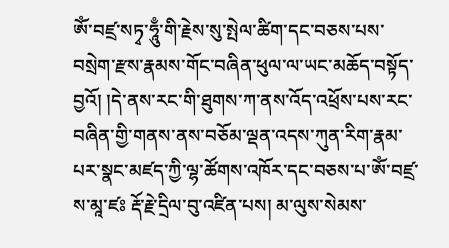ཨོཾ་བཛྲ་སཏྭ་ཧཱུྃ་གི་རྗེས་སུ་སྤེལ་ཚིག་དང་བཅས་པས་བསྲེག་རྫས་རྣམས་གོང་བཞིན་ཕུལ་ལ་ཡང་མཆོད་བསྟོད་བྱའོ། །དེ་ནས་རང་གི་ཐུགས་ཀ་ནས་འོད་འཕྲོས་པས་རང་བཞིན་གྱི་གནས་ནས་བཅོམ་ལྡན་འདས་ཀུན་རིག་རྣམ་པར་སྣང་མཛད་ཀྱི་ལྷ་ཚོགས་འཁོར་དང་བཅས་པ་ཨོཾ་བཛྲ་ས་མཱ་ཛཿ རྡོ་རྗེ་དྲིལ་བུ་འཛིན་པས། མ་ལུས་སེམས་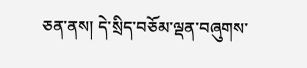ཅན་ནས། དེ་སྲིད་བཅོམ་ལྡན་བཞུགས་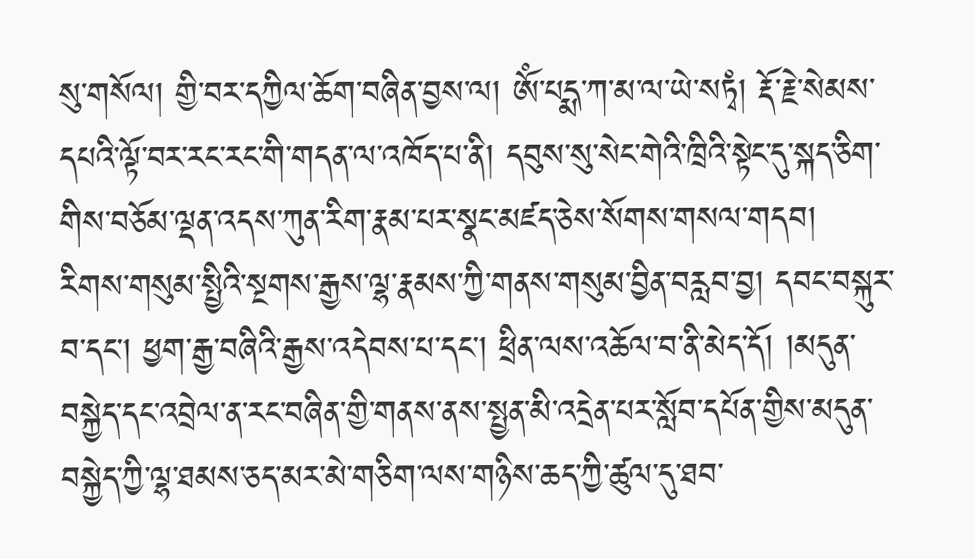སུ་གསོལ། གྱི་བར་དཀྱིལ་ཆོག་བཞིན་བྱས་ལ། ཨོཾ་པདྨ་ཀ་མ་ལ་ཡེ་སཏྭཾ། རྡོ་རྗེ་སེམས་དཔའི་ལྟོ་བར་རང་རང་གི་གདན་ལ་འཁོད་པ་ནི། དབུས་སུ་སེང་གེའི་ཁྲིའི་སྟེང་དུ་སྐད་ཅིག་གིས་བཅོམ་ལྡན་འདས་ཀུན་རིག་རྣམ་པར་སྣང་མཛད་ཅེས་སོགས་གསལ་གདབ། རིགས་གསུམ་སྤྱིའི་སྔགས་རྒྱས་ལྷ་རྣམས་ཀྱི་གནས་གསུམ་བྱིན་བརླབ་བྱ། དབང་བསྐུར་བ་དང་། ཕྱག་རྒྱ་བཞིའི་རྒྱས་འདེབས་པ་དང་། ཕྲིན་ལས་འཆོལ་བ་ནི་མེད་དོ། །མདུན་བསྐྱེད་དང་འབྲེལ་ན་རང་བཞིན་གྱི་གནས་ནས་སྤྱན་མི་འདྲེན་པར་སློབ་དཔོན་གྱིས་མདུན་བསྐྱེད་ཀྱི་ལྷ་ཐམས་ཅད་མར་མེ་གཅིག་ལས་གཉིས་ཆད་ཀྱི་ཚུལ་དུ་ཐབ་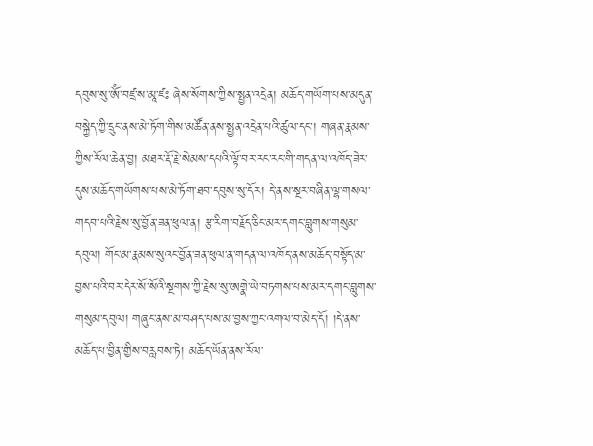དབུས་སུ་ཨོཾ་བཛྲ་ས་མཱ་ཛཿ ཞེས་སོགས་ཀྱིས་སྤྱན་འདྲེན། མཆོད་གཡོག་པས་མདུན་བསྐྱེད་ཀྱི་དྲུང་ནས་མེ་ཏོག་གིས་མཚོན་ནས་སྤྱན་འདྲེན་པའི་ཚུལ་དང་། གཞན་རྣམས་ཀྱིས་རོལ་ཆེན་བྱ། མཐར་རྡོ་རྗེ་སེམས་དཔའི་ལྟོ་བར་རང་རང་གི་གདན་ལ་འཁོད་ཟེར་དུས་མཆོད་གཡོགས་པས་མེ་ཏོག་ཐབ་དབུས་སུ་དོར། དེ་ནས་སྔར་བཞིན་ལྷ་གསལ་གདབ་པའི་རྗེས་སུ་བྱོན་ཟན་ཕུལ་ན། རྩ་རིག་བརྗོད་ཅིང་མར་དགང་བླུགས་གསུམ་དབུལ། གོང་མ་རྣམས་སུའང་བྱོན་ཟན་ཕུལ་ན་གདན་ལ་འཁོད་ནས་མཆོད་བསྟོད་མ་བྱས་པའི་བར་དེར་སོ་སོའི་སྔགས་ཀྱི་རྗེས་སུ་ཨགྣེ་ཡེ་བཏགས་པས་མར་དགང་བླུགས་གསུམ་དབུལ། གཞུང་ནས་མ་བཤད་པས་མ་བྱས་ཀྱང་འགལ་བ་མེད་དོ། །དེ་ནས་མཆོད་པ་བྱིན་གྱིས་བརླབས་ཏེ། མཆོད་ཡོན་ནས་རོལ་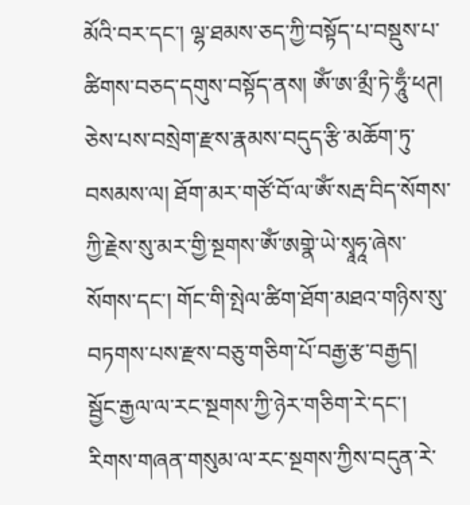མོའི་བར་དང་། ལྷ་ཐམས་ཅད་ཀྱི་བསྟོད་པ་བསྡུས་པ་ཚིགས་བཅད་དགུས་བསྟོད་ནས། ཨོཾ་ཨ་མྲྀ་ཏེ་ཧཱུྃ་ཕཊ། ཅེས་པས་བསྲེག་རྫས་རྣམས་བདུད་རྩི་མཆོག་ཏུ་བསམས་ལ། ཐོག་མར་གཙོ་བོ་ལ་ཨོཾ་སརྦ་བིད་སོགས་ཀྱི་རྗེས་སུ་མར་གྱི་སྔགས་ཨོཾ་ཨགྣེ་ཡེ་སྭཱཧཱ་ཞེས་སོགས་དང་། གོང་གི་སྤེལ་ཚིག་ཐོག་མཐའ་གཉིས་སུ་བཏགས་པས་རྫས་བཅུ་གཅིག་པོ་བརྒྱ་རྩ་བརྒྱད། སྦྱོང་རྒྱལ་ལ་རང་སྔགས་ཀྱི་ཉེར་གཅིག་རེ་དང་། རིགས་གཞན་གསུམ་ལ་རང་སྔགས་ཀྱིས་བདུན་རེ་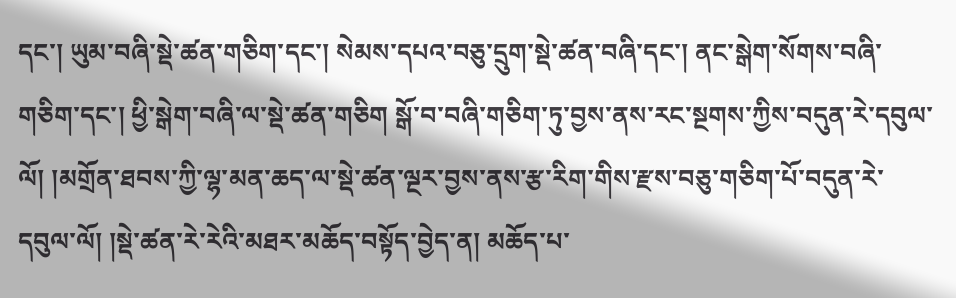དང་། ཡུམ་བཞི་སྡེ་ཚན་གཅིག་དང་། སེམས་དཔའ་བཅུ་དྲུག་སྡེ་ཚན་བཞི་དང་། ནང་སྒེག་སོགས་བཞི་གཅིག་དང་། ཕྱི་སྒེག་བཞི་ལ་སྡེ་ཚན་གཅིག སྒོ་བ་བཞི་གཅིག་ཏུ་བྱས་ནས་རང་སྔགས་ཀྱིས་བདུན་རེ་དབུལ་ལོ། །མགྲོན་ཐབས་ཀྱི་ལྷ་མན་ཆད་ལ་སྡེ་ཚན་ལྔར་བྱས་ནས་རྩ་རིག་གིས་རྫས་བཅུ་གཅིག་པོ་བདུན་རེ་དབུལ་ལོ། །སྡེ་ཚན་རེ་རེའི་མཐར་མཆོད་བསྟོད་བྱེད་ན། མཆོད་པ་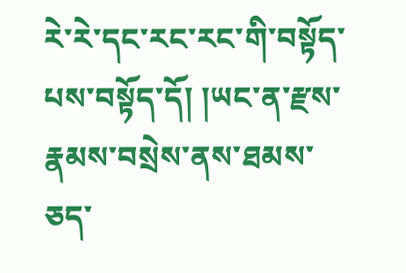རེ་རེ་དང་རང་རང་གི་བསྟོད་པས་བསྟོད་དོ། །ཡང་ན་རྫས་རྣམས་བསྲེས་ནས་ཐམས་ཅད་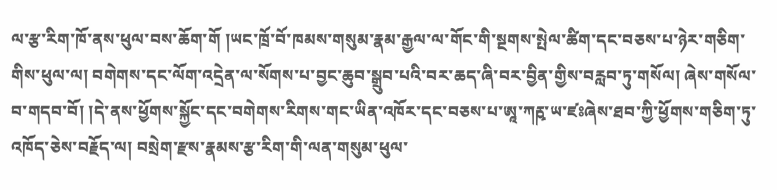ལ་རྩ་རིག་ཁོ་ནས་ཕུལ་བས་ཆོག་གོ །ཡང་ཁྲོ་བོ་ཁམས་གསུམ་རྣམ་རྒྱལ་ལ་གོང་གི་སྔགས་སྤེལ་ཚིག་དང་བཅས་པ་ཉེར་གཅིག་གིས་ཕུལ་ལ། བགེགས་དང་ལོག་འདྲེན་ལ་སོགས་པ་བྱང་ཆུབ་སྒྲུབ་པའི་བར་ཆད་ཞི་བར་བྱིན་གྱིས་བརླབ་ཏུ་གསོལ། ཞེས་གསོལ་བ་གདབ་བོ། །དེ་ནས་ཕྱོགས་སྐྱོང་དང་བགེགས་རིགས་གང་ཡིན་འཁོར་དང་བཅས་པ་ཨཱ་ཀརྵ་ཡ་ཛཿཞེས་ཐབ་ཀྱི་ཕྱོགས་གཅིག་ཏུ་འཁོད་ཅེས་བརྗོད་ལ། བསྲེག་རྫས་རྣམས་རྩ་རིག་གི་ལན་གསུམ་ཕུལ་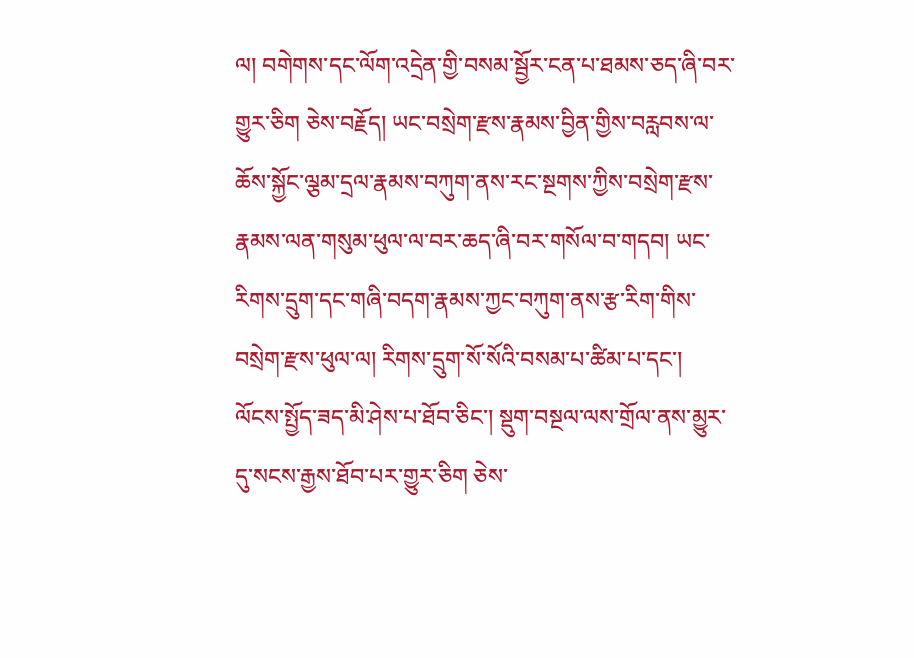ལ། བགེགས་དང་ལོག་འདྲེན་གྱི་བསམ་སྦྱོར་ངན་པ་ཐམས་ཅད་ཞི་བར་གྱུར་ཅིག ཅེས་བརྗོད། ཡང་བསྲེག་རྫས་རྣམས་བྱིན་གྱིས་བརླབས་ལ་ཆོས་སྐྱོང་ལྕམ་དྲལ་རྣམས་བཀུག་ནས་རང་སྔགས་ཀྱིས་བསྲེག་རྫས་རྣམས་ལན་གསུམ་ཕུལ་ལ་བར་ཆད་ཞི་བར་གསོལ་བ་གདབ། ཡང་རིགས་དྲུག་དང་གཞི་བདག་རྣམས་ཀྱང་བཀུག་ནས་རྩ་རིག་གིས་བསྲེག་རྫས་ཕུལ་ལ། རིགས་དྲུག་སོ་སོའི་བསམ་པ་ཚིམ་པ་དང་། ལོངས་སྤྱོད་ཟད་མི་ཤེས་པ་ཐོབ་ཅིང་། སྡུག་བསྔལ་ལས་གྲོལ་ནས་མྱུར་དུ་སངས་རྒྱས་ཐོབ་པར་གྱུར་ཅིག ཅེས་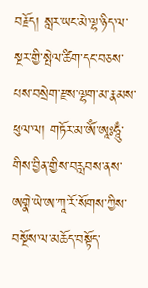བརྗོད། སླར་ཡང་མེ་ལྷ་ཉིད་ལ་སྔར་གྱི་སྤེལ་ཚིག་དང་བཅས་པས་བསྲེག་རྫས་ལྷག་མ་རྣམས་ཕུལ་ལ། གཏོར་མ་ཨོཾ་ཨཱཿཧཱུྃ་གིས་བྱིན་གྱིས་བརླབས་ནས་ཨགྣེ་ཡེ་ཨ་ཀཱ་རོ་སོགས་ཀྱིས་བསྔོས་ལ་མཆོད་བསྟོད་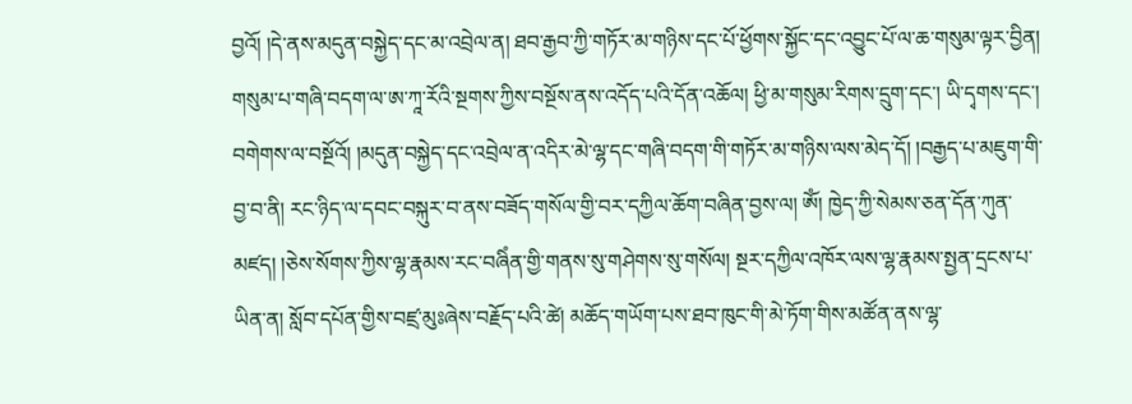བྱའོ། །དེ་ནས་མདུན་བསྐྱེད་དང་མ་འབྲེལ་ན། ཐབ་རྒྱབ་ཀྱི་གཏོར་མ་གཉིས་དང་པོ་ཕྱོགས་སྐྱོང་དང་འབྱུང་པོ་ལ་ཆ་གསུམ་ལྟར་བྱིན། གསུམ་པ་གཞི་བདག་ལ་ཨ་ཀཱ་རོའི་སྔགས་ཀྱིས་བསྔོས་ནས་འདོད་པའི་དོན་འཆོལ། ཕྱི་མ་གསུམ་རིགས་དྲུག་དང་། ཡི་དྭགས་དང་། བགེགས་ལ་བསྔོའོ། །མདུན་བསྐྱེད་དང་འབྲེལ་ན་འདིར་མེ་ལྷ་དང་གཞི་བདག་གི་གཏོར་མ་གཉིས་ལས་མེད་དོ། །བརྒྱད་པ་མཇུག་གི་བྱ་བ་ནི། རང་ཉིད་ལ་དབང་བསྐུར་བ་ནས་བཟོད་གསོལ་གྱི་བར་དཀྱིལ་ཆོག་བཞིན་བྱས་ལ། ཨོཾ། ཁྱེད་ཀྱི་སེམས་ཅན་དོན་ཀུན་མཛད། །ཅེས་སོགས་ཀྱིས་ལྷ་རྣམས་རང་བཞིཾན་གྱི་གནས་སུ་གཤེགས་སུ་གསོལ། སྔར་དཀྱིལ་འཁོར་ལས་ལྷ་རྣམས་སྤྱན་དྲངས་པ་ཡིན་ན། སློབ་དཔོན་གྱིས་བཛྲ་མུཿཞེས་བརྗོད་པའི་ཚེ། མཆོད་གཡོག་པས་ཐབ་ཁུང་གི་མེ་ཏོག་གིས་མཚོན་ནས་ལྷ་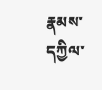རྣམས་དཀྱིལ་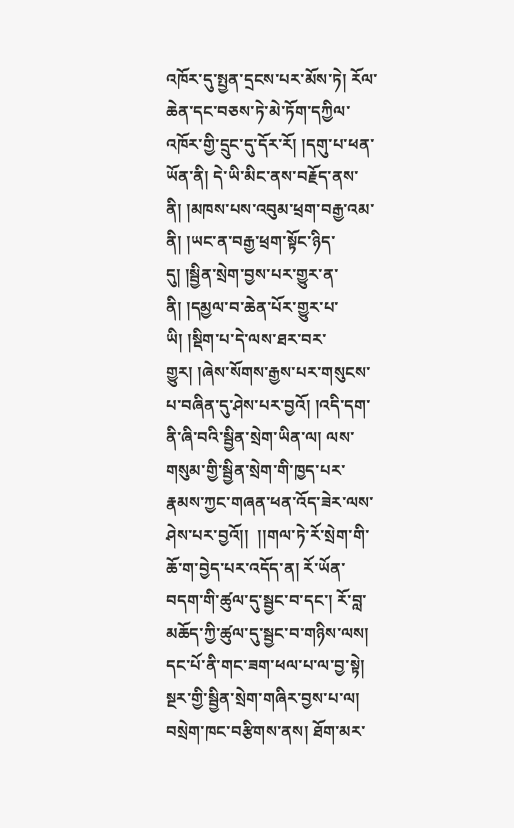འཁོར་དུ་སྤྱན་དྲངས་པར་མོས་ཏེ། རོལ་ཆེན་དང་བཅས་ཏེ་མེ་ཏོག་དཀྱིལ་འཁོར་གྱི་དྲུང་དུ་དོར་རོ། །དགུ་པ་ཕན་ཡོན་ནི། དེ་ཡི་མིང་ནས་བརྗོད་ནས་ནི། །མཁས་པས་འབུམ་ཕྲག་བརྒྱ་འམ་ནི། །ཡང་ན་བརྒྱ་ཕྲག་སྟོང་ཉིད་དུ། །སྦྱིན་སྲེག་བྱས་པར་གྱུར་ན་ནི། །དམྱལ་བ་ཆེན་པོར་གྱུར་པ་ཡི། །སྡིག་པ་དེ་ལས་ཐར་བར་གྱུར། །ཞེས་སོགས་རྒྱས་པར་གསུངས་པ་བཞིན་དུ་ཤེས་པར་བྱའོ། །འདི་དག་ནི་ཞི་བའི་སྦྱིན་སྲེག་ཡིན་ལ། ལས་གསུམ་གྱི་སྦྱིན་སྲེག་གི་ཁྱད་པར་རྣམས་ཀྱང་གཞན་ཕན་འོད་ཟེར་ལས་ཤེས་པར་བྱའོ།།  །།གལ་ཏེ་རོ་སྲེག་གི་ཆོ་ག་བྱེད་པར་འདོད་ན། རོ་ཡོན་བདག་གི་ཚུལ་དུ་སྦྱང་བ་དང་། རོ་བླ་མཆོད་ཀྱི་ཚུལ་དུ་སྦྱང་བ་གཉིས་ལས། དང་པོ་ནི་གང་ཟག་ཕལ་པ་ལ་བྱ་སྟེ། སྔར་གྱི་སྦྱིན་སྲེག་གཞིར་བྱས་པ་ལ། བསྲེག་ཁང་བརྩིགས་ནས། ཐོག་མར་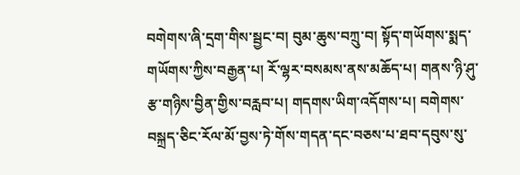བགེགས་ཞི་དྲག་གིས་སྦྱང་བ། བུམ་ཆུས་བཀྲུ་བ། སྟོད་གཡོགས་སྨད་གཡོགས་ཀྱིས་བརྒྱན་པ། རོ་ལྷར་བསམས་ནས་མཆོད་པ། གནས་ཉི་ཤུ་རྩ་གཉིས་བྱིན་གྱིས་བརླབ་པ། གདགས་ཡིག་འདོགས་པ། བགེགས་བསྐྲད་ཅིང་རོལ་མོ་བྱས་ཏེ་གོས་གདན་དང་བཅས་པ་ཐབ་དབུས་སུ་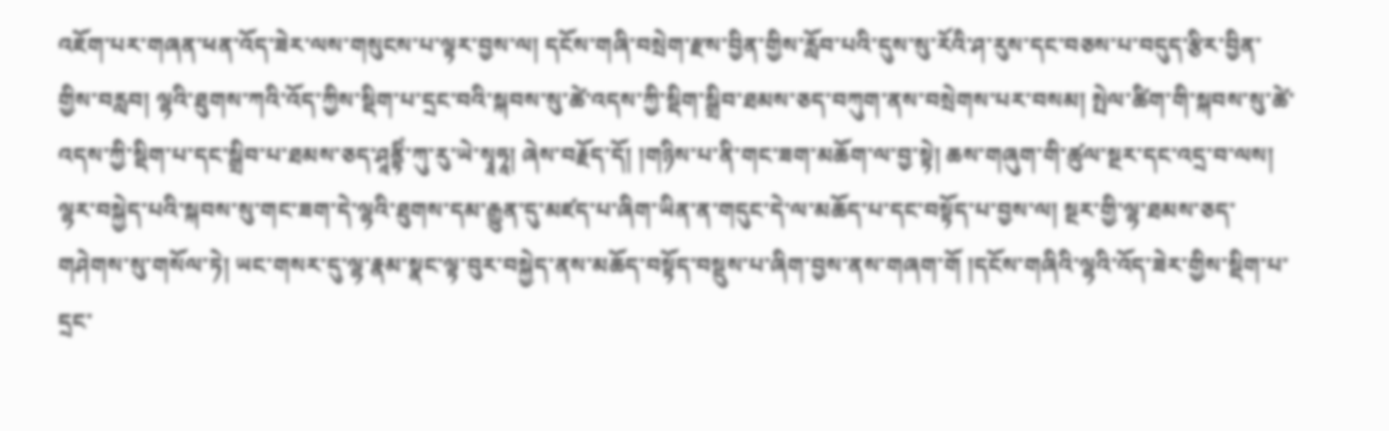འཇོག་པར་གཞན་ཕན་འོད་ཟེར་ལས་གསུངས་པ་ལྟར་བྱས་ལ། དངོས་གཞི་བསྲེག་རྫས་བྱིན་གྱིས་རློབ་པའི་དུས་སུ་རོའི་ཤ་རུས་དང་བཅས་པ་བདུད་རྩིར་བྱིན་གྱིས་བརླབ། ལྷའི་ཐུགས་ཀའི་འོད་ཀྱིས་སྡིག་པ་དྲང་བའི་སྐབས་སུ་ཚེ་འདས་ཀྱི་སྡིག་སྒྲིབ་ཐམས་ཅད་བཀུག་ནས་བསྲེགས་པར་བསམ། སྤེལ་ཚིག་གི་སྐབས་སུ་ཚེ་འདས་ཀྱི་སྡིག་པ་དང་སྒྲིབ་པ་ཐམས་ཅད་ཤཱནྟིཾ་ཀུ་རུ་ཡེ་སྭཱཧཱ། ཞེས་བརྗོད་དོ། །གཉིས་པ་ནི་གང་ཟག་མཆོག་ལ་བྱ་སྟེ། ཆས་གཞུག་གི་ཚུལ་སྔར་དང་འདྲ་བ་ལས། ལྷར་བསྐྱེད་པའི་སྐབས་སུ་གང་ཟག་དེ་ལྷའི་ཐུགས་དམ་རྒྱུན་དུ་མཛད་པ་ཞིག་ཡིན་ན་གདུང་དེ་ལ་མཆོད་པ་དང་བསྟོད་པ་བྱས་ལ། སྔར་གྱི་ལྷ་ཐམས་ཅད་གཤེགས་སུ་གསོལ་ཏེ། ཡང་གསར་དུ་ལྷ་རྣམ་སྣང་ལྟ་བུར་བསྐྱེད་ནས་མཆོད་བསྟོད་བསྡུས་པ་ཞིག་བྱས་ནས་གཞག་གོ །དངོས་གཞིའི་ལྷའི་འོད་ཟེར་གྱིས་སྡིག་པ་དྲང་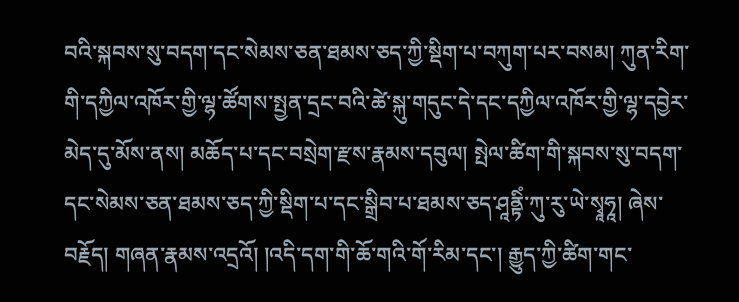བའི་སྐབས་སུ་བདག་དང་སེམས་ཅན་ཐམས་ཅད་ཀྱི་སྡིག་པ་བཀུག་པར་བསམ། ཀུན་རིག་གི་དཀྱིལ་འཁོར་གྱི་ལྷ་ཚོགས་སྤྱན་དྲང་བའི་ཚེ་སྐུ་གདུང་དེ་དང་དཀྱིལ་འཁོར་གྱི་ལྷ་དབྱེར་མེད་དུ་མོས་ནས། མཆོད་པ་དང་བསྲེག་རྫས་རྣམས་དབུལ། སྤེལ་ཚིག་གི་སྐབས་སུ་བདག་དང་སེམས་ཅན་ཐམས་ཅད་ཀྱི་སྡིག་པ་དང་སྒྲིབ་པ་ཐམས་ཅད་ཤཱནྟིཾ་ཀུ་རུ་ཡེ་སྭཱཧཱ། ཞེས་བརྗོད། གཞན་རྣམས་འདྲའོ། །འདི་དག་གི་ཆོ་གའི་གོ་རིམ་དང་། རྒྱུད་ཀྱི་ཚིག་གང་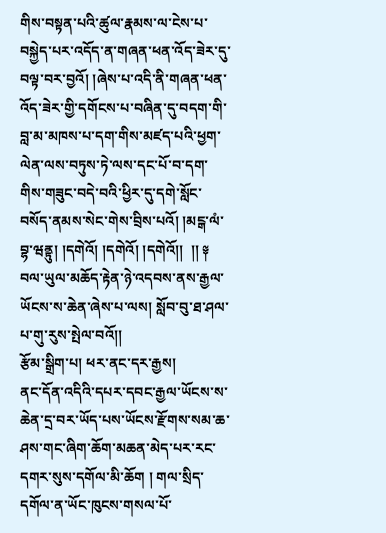གིས་བསྟན་པའི་ཚུལ་རྣམས་ལ་ངེས་པ་བསྐྱེད་པར་འདོད་ན་གཞན་ཕན་འོད་ཟེར་དུ་བལྟ་བར་བྱའོ། །ཞེས་པ་འདི་ནི་གཞན་ཕན་འོད་ཟེར་གྱི་དགོངས་པ་བཞིན་དུ་བདག་གི་བླ་མ་མཁས་པ་དག་གིས་མཛད་པའི་ཕྱག་ལེན་ལས་བཏུས་ཏེ་ལས་དང་པོ་བ་དག་གིས་གཟུང་བདེ་བའི་ཕྱིར་དུ་དགེ་སློང་བསོད་ནམས་སེང་གེས་བྲིས་པའོ། །མངྒ་ལཾ་བྷ་ཝནྟུ། །དགེའོ། །དགེའོ། །དགེའོ།།  །། ༈ བལ་ཡུལ་མཆོད་རྟེན་ཉེ་འདབས་ནས་རྒྱལ་ཡོངས་ས་ཆེན་ཞེས་པ་ལས། སློབ་བུ་ཐ་ཤལ་པ་གུ་རུས་སྤེལ་བའོ།།
རྩོམ་སྒྲིག་པ། ཕར་ནང་དར་རྒྱས།
ནང་དོན་འདིའི་དཔར་དབང་རྒྱལ་ཡོངས་ས་ཆེན་དྲ་བར་ཡོད་པས་ཡོངས་རྫོགས་སམ་ཆ་ཤས་གང་ཞིག་ཆོག་མཆན་མེད་པར་རང་དགར་སུས་དགོལ་མི་ཆོག ། གལ་སྲིད་དགོལ་ན་ཡོང་ཁུངས་གསལ་པོ་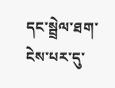དང་སྦྲེལ་ཐག་ངེས་པར་དུ་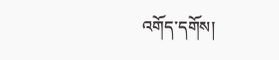འགོད་དགོས།